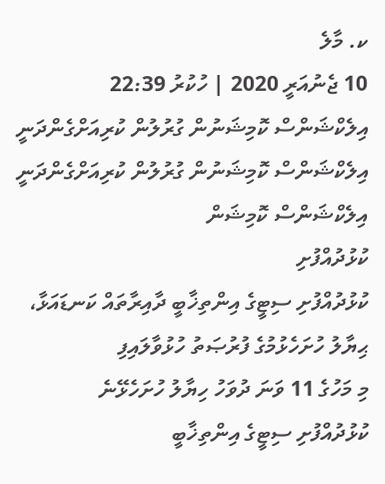ކ. މާލެ
10 ޖެނުއަރީ 2020 | ހުކުރު 22:39
އިލެކްޝަންސް ކޮމިޝަނުން ގުރުލުން ކުރިއަށްގެންދަނީ
އިލެކްޝަންސް ކޮމިޝަނުން ގުރުލުން ކުރިއަށްގެންދަނީ
އިލެކްޝަންސް ކޮމިޝަން
ކުޅުދުއްފުށި
ކުޅުދުއްފުށި ސިޓީގެ އިންތިޚާބީ ދާއިރާތައް ކަނޑައަޅާ، ޙިޔާލު ހުށަހެޅުމުގެ ފުރުޞަތު ހުޅުވާލައިފި
މި މަހުގެ 11 ވަނަ ދުވަހު ހިޔާލު ހުށަހެޅޭނެ
ކުޅުދުއްފުށި ސިޓީގެ އިންތިޚާބީ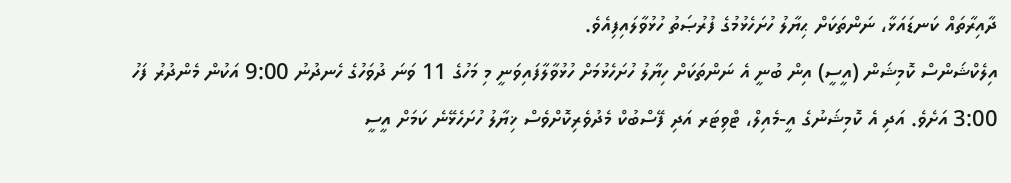ދާއިރާތައް ކަނޑައަޅާ، ނަންތަކަށް ޙިޔާލު ހުށަހެޅުމުގެ ފުރުޞަތު ހުޅުވާލައިފިއެވެ.
އިލެކްޝަންސް ކޮމިޝަން (އީސީ) އިން ބުނީ އެ ނަންތަކަށް ހިޔާލު ހުށަހެޅުމަށް ހުޅުވާލާފައިވަނީ މި މަހުގެ 11 ވަނަ ދުވަހުގެ ހެނދުނު 9:00 އަކުން މެންދުރު ފަހު 3:00 އަށެވެ. އަދި އެ ކޮމިޝަނުގެ އީ-މެއިލް، ޓްވިޓަރ އަދި ފޭސްބުކް މެދުވެރިކޮށްވެސް ޚިޔާލު ހުށަހެޅޭނެ ކަމަށް އީސީ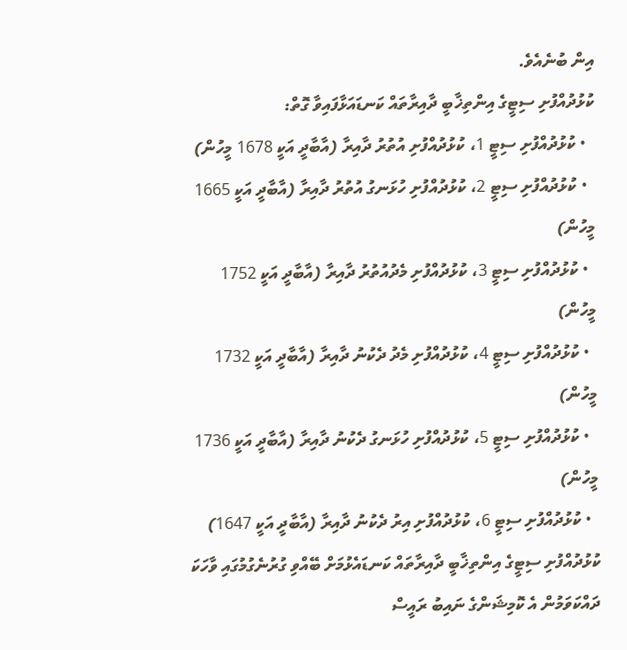އިން ބުނެއެވެ.
ކުޅުދުއްފުށި ސިޓީގެ އިންތިޚާބީ ދާއިރާތައް ކަނޑައަޅާފައިވާ ގޮތް:
  • ކުޅުދުއްފުށި ސިޓީ 1، ކުޅުދުއްފުށި އުތުރު ދާއިރާ (އާބާދީ އަކީ 1678 މީހުން)
  • ކުޅުދުއްފުށި ސިޓީ 2، ކުޅުދުއްފުށި ހުޅަނގު އުތުރު ދާއިރާ (އާބާދީ އަކީ 1665 މީހުން)
  • ކުޅުދުއްފުށި ސިޓީ 3، ކުޅުދުއްފުށި މެދުއުތުރު ދާއިރާ (އާބާދީ އަކީ 1752 މީހުން)
  • ކުޅުދުއްފުށި ސިޓީ 4، ކުޅުދުއްފުށި މެދު ދެކުނު ދާއިރާ (އާބާދީ އަކީ 1732 މީހުން)
  • ކުޅުދުއްފުށި ސިޓީ 5، ކުޅުދުއްފުށި ހުޅަނގު ދެކުނު ދާއިރާ (އާބާދީ އަކީ 1736 މީހުން)
  • ކުޅުދުއްފުށި ސިޓީ 6، ކުޅުދުއްފުށި އިރު ދެކުނު ދާއިރާ (އާބާދީ އަކީ 1647)
ކުޅުދުއްފުށި ސިޓީގެ އިންތިޚާބީ ދާއިރާތައް ކަނޑައެޅުމަށް ބޭއްވި ގުރުނެގުމުގައި ވާހަކަ ދައްކަވަމުން އެ ކޮމިޝަންގެ ނައިބު ރައީސް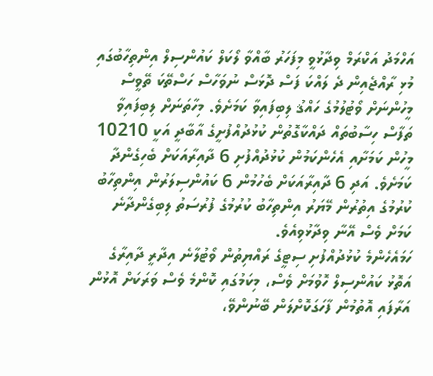އަހްމަދު އަކްރަމް ވިދާޅުވީ މިފަހަރު ބާއްވާ ލޯކަލް ކައުންސިލް އިންތިހާބުގައި މުޅި ރާއްޖެއިން ދެ ލައްކަ ފަސް ދޮޅަސް ނުވަހާސް ހަސްތޭކަ ތޭވީސް މީހުންނަށް ވޯޓުލުމުގެ ހައްޤު ލިބިފައިވާ ކަމަށެވެ. މިހާތަނަށް ލިބިފައިވާ ތަފާސް ހިސާބުތައް ދައްކާގޮތުން ކުޅުދުއްފުށީގެ އާބާދީ އަކީ 10210 މީހުން ކަމަށާއި އެހެންކަމުން ކުޅުދުއްފުށި 6 ދާއިރާއަކަށް ބެހިގެންދާ ކަމަށެވެ. އަދި 6 ދާއިރާއަކަށް ބެހުމުން 6 ކައުންސިލަރުން އިންތިހާބު ކުރުމުގެ އިތުރުން މޭޔަރު އިންތިހާބު ކުރުމުގެ ފުރުސަތު ލިބިގެންދާނެ ކަމަށް ވެސް އޭނާ ވިދާޅުވިއެވެ.
ހަމައެހެންމެ ކުޅުދުއްފުށި ސިޓީގެ ރައްޔިތުން ވޯޓުލާނެ އިދާރީ ދާއިރާގެ އަތޮޅު ކައުންސިލް ހޮވުމަށް ވެސް، މިކަމުގައި ކޮންމެ ވެސް ވަރަކަށް އޮޅުން އަރާފައި އޮތުމުން ފާހަގަކޮށްލަން ބޭނުންވޭ،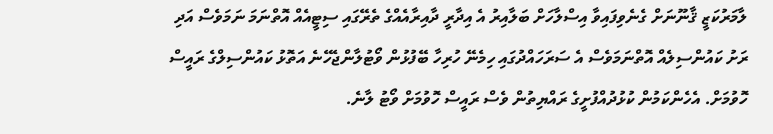ލާމަރުކަޒީ ޤާނޫނަށް ގެނެވިފައިވާ އިސްލާހަށް ބަލާއިރު އެ އިދާރީ ދާއިރާއެއްގެ ތެރޭގައި ސިޓީއެއް އޮތްނަމަ ނަމަވެސް އަދި ރަށު ކައުންސިލެއް އޮތްނަމަވެސް އެ ސަރަހައްދުގައި ހިމެނޭ ހުރިހާ ބޭފުޅުން ވޯޓުލާންޖެހޭނެ އަތޮޅު ކައުންސިލްގެ ރައީސް ހޮވުމަށް. އެހެންކަމުން ކުޅުދުއްފުށީގެ ރައްޔިތުން ވެސް ރައީސް ހޮވުމަށް ވޯޓު ލާނެ.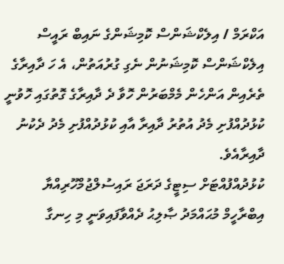އަކްރަމް / އިލެކްޝަންސް ކޮމިޝަންގެ ނައިބް ރައީސް
އިލެކްޝަންސް ކޮމިޝަނުން ނެގި ގުރުއަތުން، އެ ހަ ދާއިރާގެ ތެރެއިން އަންހެން މެމްބަރުން ހޮވާ ދެ ދާއިރާގެ ގޮތުގައި ހޮވުނީ ކުޅުދުއްފުށި މެދު އުތުރު ދާއިރާ އާއި ކުޅުދުއްފުށި މެދު ދެކުނު ދާއިރާއެވެ.
ކުޅުދުއްފުއްޓަށް ސިޓީގެ ދަރަޖަ ރައިސުލްޖުމްހޫރިއްޔާ އިބްރާހީމް މުޙައްމަދު ޞާލިޙު ދެއްވާފައިވަނީ މި ހިނގާ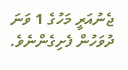ޖެނުއަރީ މަހުގެ 1 ވަނަ ދުވަހުން ފެށިގެންނެވެ.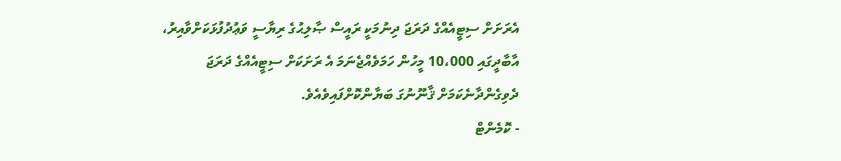އެރަށަށް ސިޓީއެއްގެ ދަރަޖަ ދިނުމަކީ ރައީސް ޞާލިޙުގެ ރިޔާސީ ވަޢުދުފުޅަކަށްވާއިރު، އާބާދީގައި 10،000 މީހުން ހަމަވެއްޖެނަމަ އެ ރަށަކަށް ސިޓީއެއްގެ ދަރަޖަ ދެވިގެންދާނެކަމަށް ޤާނޫނުގަ ބަޔާންކޮށްފައިވެއެވެ.
- ކޮމެންޓް